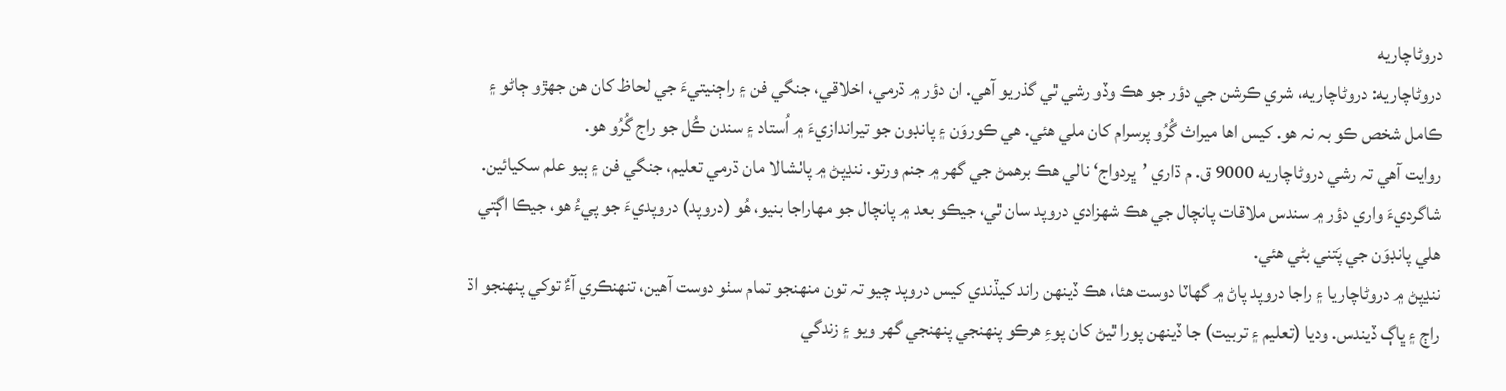دروڻاچاريه
دروڻاچاريه: دروڻاچاريه، شري ڪرشن جي دؤر جو هڪ وڏو رشي ٿي گذريو آهي. ان دؤر ۾ ڌرمي، اخلاقي، جنگي فن ۽ راڄنيتيءَ جي لحاظ کان هن جهڙو ڄاڻو ۽ ڪامل شخص ڪو بہ نہ هو. کيس اها ميراث گُرُو پرسرام کان ملي هئي. هي ڪوروَن ۽ پانڊون جو تيراندازيءَ ۾ اُستاد ۽ سندن ڪُل جو راج گُرُو هو.
روايت آهي تہ رشي دروڻاچاريه 9000 ق. م ڌاري ’ڀردواج‘ نالي هڪ برهمڻ جي گهر ۾ جنم ورتو. ننڍپڻ ۾ پاٺشالا مان ڌرمي تعليم، جنگي فن ۽ ٻيو علم سکيائين. شاگرديءَ واري دؤر ۾ سندس ملاقات پانچال جي هڪ شھزادي دروپد سان ٿي، جيڪو بعد ۾ پانچال جو مهاراجا بنيو، هُو (دروپد) دروپديءَ جو پيءُ هو، جيڪا اڳتي هلي پانڊوَن جي پَتني بڻي هئي.
ننڍپڻ ۾ دروڻاچاريا ۽ راجا دروپد پاڻ ۾ گهاٽا دوست هئا، هڪ ڏينهن راند کيڏندي کيس دروپد چيو تہ تون منهنجو تمام سٺو دوست آهين، تنهنڪري آءٌ توکي پنهنجو اڌ راڄ ۽ ڀاڳ ڏيندس. وديا (تعليم ۽ تربيت) جا ڏينهن پورا ٿيڻ کان پوءِ هرڪو پنھنجي پنھنجي گهر ويو ۽ زندگي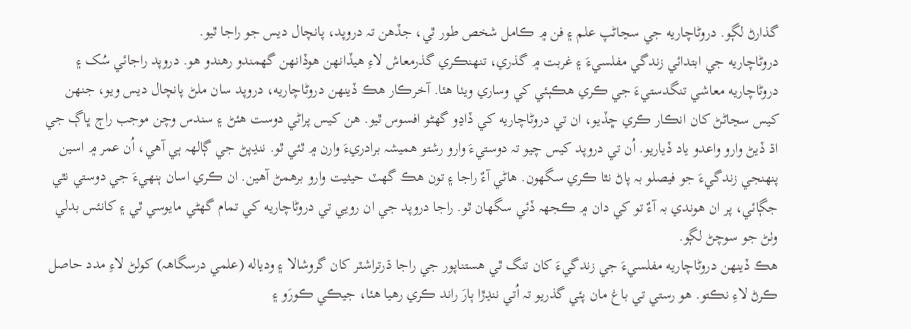گذارڻ لڳو. دروڻاچاريه جي سڃاڻپ علم ۽ فن ۾ ڪامل شخص طور ٿي، جڏهن تہ دروپد، پانچال ديس جو راجا ٿيو.
دروڻاچاريه جي ابتدائي زندگي مفلسيءَ ۽ غربت ۾ گذري، تنهنڪري گذرمعاش لاءِ هيڏانهن هوڏانهن گهمندو رهندو هو. دروپد راجائي سُک ۽ دروڻاچاريه معاشي تنگدستيءَ جي ڪري هڪٻئي کي وساري ويٺا هئا. آخرڪار هڪ ڏينهن دروڻاچاريه، دروپد سان ملڻ پانچال ديس ويو، جنهن کيس سڃاڻڻ کان انڪار ڪري ڇڏيو، ان تي دروڻاچاريه کي ڏاڍو گهڻو افسوس ٿيو. هن کيس پراڻي دوست هئڻ ۽ سندس وچن موجب راڄ ڀاڳ جي اڌ ڏيڻ وارو واعدو ياد ڏياريو. اُن تي دروپد کيس چيو تہ دوستيءَ وارو رشتو هميشہ برادريءَ وارن ۾ ٿئي ٿو. ننڍپڻ جي ڳالھہ ٻي آهي، اُن عمر ۾ اسين پنھنجي زندگيءَ جو فيصلو بہ پاڻ نٿا ڪري سگهون. هاڻي آءٌ راجا ۽ تون هڪ گهٽ حيثيت وارو برهمڻ آهين. ان ڪري اسان ٻنهيءَ جي دوستي نٿي جڳائي، پر ان هوندي بہ آءٌ تو کي دان ۾ ڪجهہ ڏئي سگهان ٿو. راجا دروپد جي ان رويي تي دروڻاچاريه کي تمام گهڻي مايوسي ٿي ۽ کانئس بدلي وٺڻ جو سوچڻ لڳو.
هڪ ڏينهن دروڻاچاريه مفلسيءَ جي زندگيءَ کان تنگ ٿي هستناپور جي راجا ڌرتراشٽر کان گروشالا ۽ ودياله (علمي درسگاھہ) کولڻ لاءِ مدد حاصل ڪرڻ لاءِ نڪتو. هو رستي تي باغ مان پئي گذريو تہ اُتي ننڍڙا ٻارَ راند ڪري رهيا هئا، جيڪي ڪورَو ۽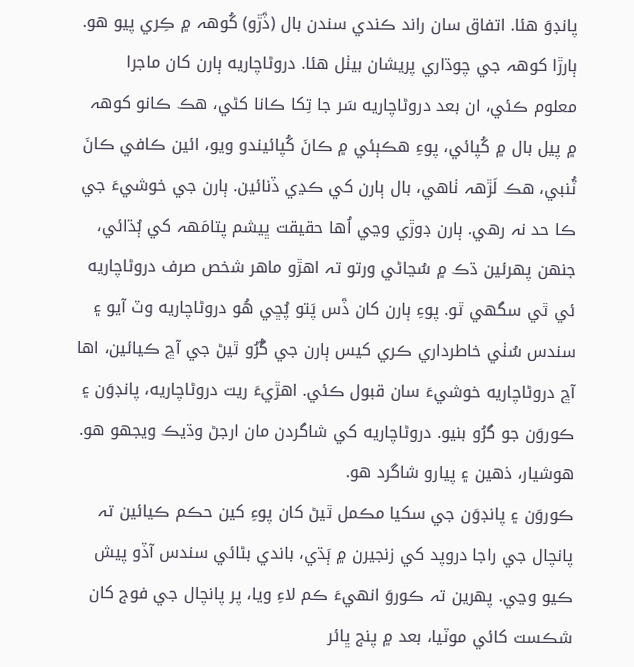پانڊوَ هئا. اتفاق سان راند ڪندي سندن بال (ڏَڙو) کُوھہ ۾ ڪِري پيو هو. ٻارڙا کوھہ جي چوڌاري پريشان بيٺل هئا. دروڻاچاريه ٻارن کان ماجرا معلوم ڪئي، ان بعد دروڻاچاريه سَر جا تِکا ڪانا کڻي، هڪ ڪانو کوھہ ۾ پيل بال ۾ کُپائي، پوءِ هڪٻئي ۾ ڪانَ کُپائيندو ويو، ائين ڪافي ڪانَ ٽُنبي، هڪ لَڙھہ ٺاهي، بال ٻارن کي ڪڍي ڏنائين. ٻارن جي خوشيءَ جي ڪا حد نہ رهي. ٻارن ڊوڙي وڃي اُها حقيقت ڀيشم پتامَھہ کي ٻُڌائي، جنهن پهرئين ڌڪ ۾ سُڃاڻي ورتو تہ اهڙو ماهر شخص صرف دروڻاچاريه ئي ٿي سگهي ٿو. پوءِ ٻارن کان ڏَس پَتو پُڇي هُو دروڻاچاريه وٽ آيو ۽ سندس سُٺي خاطرداري ڪري کيس ٻارن جي گُرُو ٿيڻ جي آڇ ڪيائين، اها آڇ دروڻاچاريه خوشيءَ سان قبول ڪئي. اهڙيءَ ريت دروڻاچاريه، پانڊوَن ۽ ڪوروَن جو گرُو بنيو. دروڻاچاريه کي شاگردن مان ارجڻ وڌيڪ ويجهو هو. هوشيار، ذهين ۽ پيارو شاگرد هو.
ڪوروَن ۽ پانڊوَن جي سکيا مڪمل ٿيڻ کان پوءِ کين حڪم ڪيائين تہ پانچال جي راجا دروپد کي زنجيرن ۾ ٻَڌي، باندي بڻائي سندس آڏو پيش ڪيو وڃي. پهرين تہ ڪوروَ انهيءَ ڪم لاءِ ويا، پر پانچال جي فوج کان شڪست کائي موٽيا، بعد ۾ پنج ڀائر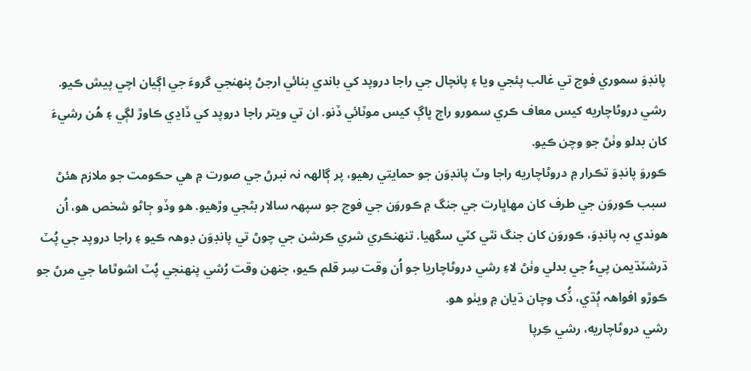پانڊوَ سموري فوج تي غالب پئجي ويا ۽ پانچال جي راجا دروپد کي باندي بنائي ارجڻ پنھنجي گروءَ جي اڳيان اچي پيش ڪيو. رشي دروڻاچاريه کيس معاف ڪري سمورو راڄ ڀاڳ کيس موٽائي ڏنو. ان تي ويتر راجا دروپد کي ڏاڍي ڪاوڙ لڳي ۽ هُن رشيءَ کان بدلو وٺڻ جو وچن ڪيو.
ڪوروَ پانڊوَ تڪرار ۾ دروڻاچاريه راجا وٽ پانڊوَن جو حمايتي رهيو، پر ڳالھہ نہ نبرڻ جي صورت ۾ هي حڪومت جو ملازم هئڻ سبب ڪوروَن جي طرف کان مهاڀارت جي جنگ ۾ ڪوروَن جي فوج جو سپھہ سالار بڻجي وڙهيو. هو وڏو ڄاڻو شخص هو، اُن هوندي بہ پانڊوَ، ڪوروَن کان جنگ نٿي کٽي سگهيا. تنهنڪري شري ڪرشن جي چوڻ تي پانڊوَن ڊوھہ ڪيو ۽ راجا دروپد جي پُٽ ڌرشٽڌيمن پيءُ جي بدلي وٺڻ لاءِ رشي دروڻاچاريا جو اُن وقت سِر قلم ڪيو، جنهن وقت رُشي پنھنجي پُٽ اشوٿاما جي مرڻ جو ڪوڙو افواھہ ٻُڌي، ڏُک وچان ڌيان ۾ ويٺو هو.
رشي دروڻاچاريه، رشي ڪِرپا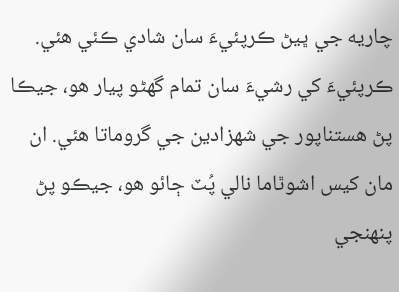چاريه جي ڀيڻ ڪرپئيءَ سان شادي ڪئي هئي. ڪرپئيءَ کي رشيءَ سان تمام گهڻو پيار هو، جيڪا پڻ هستناپور جي شهزادين جي گروماتا هئي. ان مان کيس اشوٿاما نالي پُٽ ڄائو هو، جيڪو پڻ پنھنجي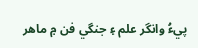پيءُ وانگر علم ۽ جنگي فن ۾ ماهر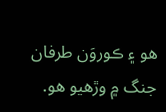هو ۽ ڪوروَن طرفان جنگ ۾ وڙهيو هو.